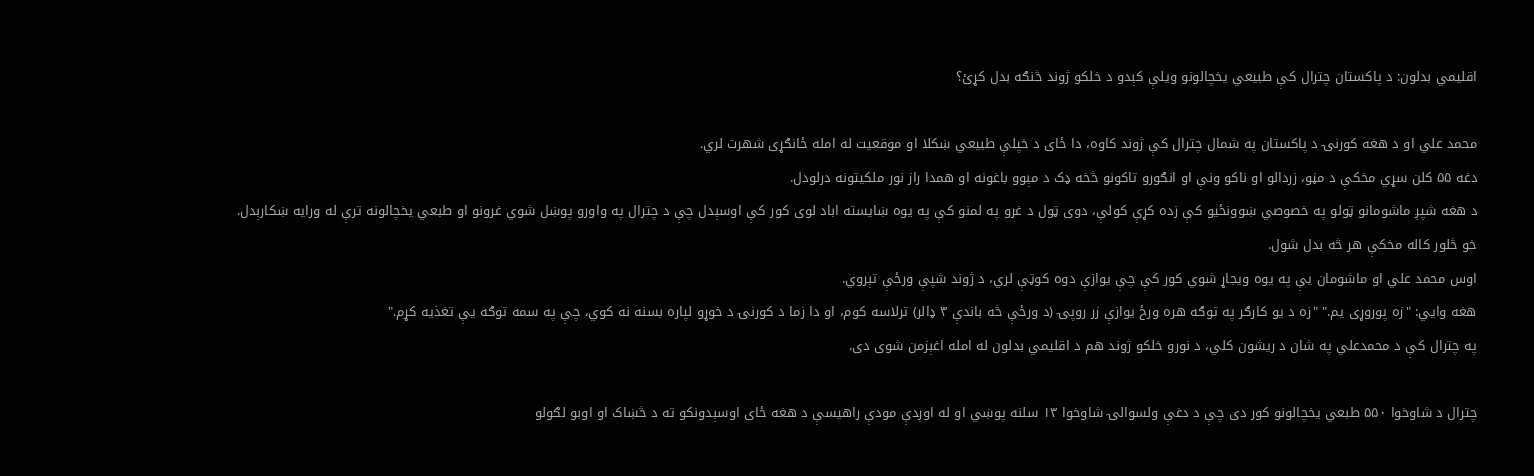اقلیمي بدلون: د پاکستان چترال کې طبیعي یخچالونو ویلې کېدو د خلکو ژوند څنګه بدل کړئ؟

محمد علي او د هغه کورنۍ د پاکستان په شمال چترال کې ژوند کاوه، دا ځای د خپلې طبیعي ښکلا او موقعیت له امله ځانګړی شهرت لري.
دغه ۵۵ کلن سړي مخکې د مڼو، زردالو او ناکو ونې او انګورو تاکونو څخه ډک د مېوو باغونه او همدا راز نور ملکیتونه درلودل.
د هغه شپږ ماشومانو ټولو په خصوصي ښوونځیو کې زده کړې کولې، دوی ټول د غرو په لمنو کې په یوه ښایسته اباد لوی کور کې اوسېدل چې د چترال په واورو پوښل شوي غرونو او طبعي یخچالونه ترې له ورایه ښکارېدل.
خو څلور کاله مخکې هر څه بدل شول.
اوس محمد علي او ماشومان یې په یوه ویجاړ شوي کور کې چې یوازې دوه کوټې لري، د ژوند شپې ورځې تېروي.
هغه وايي: "زه پوروړی یم." "زه د یو کارګر په توګه هره ورځ یوازې زر روپۍ (د ورځې څه باندې ۳ ډالر) ترلاسه کوم، او دا زما د کورنۍ د خوړو لپاره بسنه نه کوي، چې په سمه توګه یې تغذیه کړم."
په چترال کې د محمدعلي په شان د ریشون کلي، د نورو خلکو ژوند هم د اقلیمي بدلون له امله اغېزمن شوی دی.

چترال د شاوخوا ۵۵۰ طبعي یخچالونو کور دی چې د دغې ولسوالۍ شاوخوا ۱۳ سلنه پوښي او له اوږدې مودې راهیسې د هغه ځای اوسېدونکو ته د څښاک او اوبو لګولو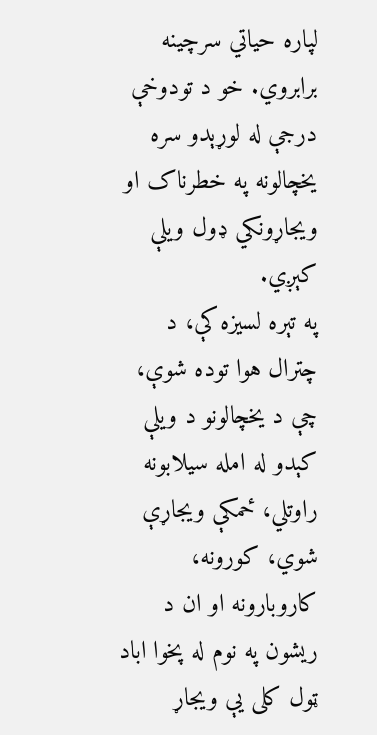لپاره حیاتي سرچینه برابروي. خو د تودوخې درجې له لوړېدو سره یخچالونه په خطرناک او ویجاړونکي ډول ویلې کېږي.
په تېره لسیزه کې، د چترال هوا توده شوې، چې د یخچالونو د ویلې کېدو له امله سیلابونه راوتلي، ځمکې ویجاړې شوي، کورونه، کاروبارونه او ان د ریشون په نوم له پخوا اباد ټول کلی یې ویجاړ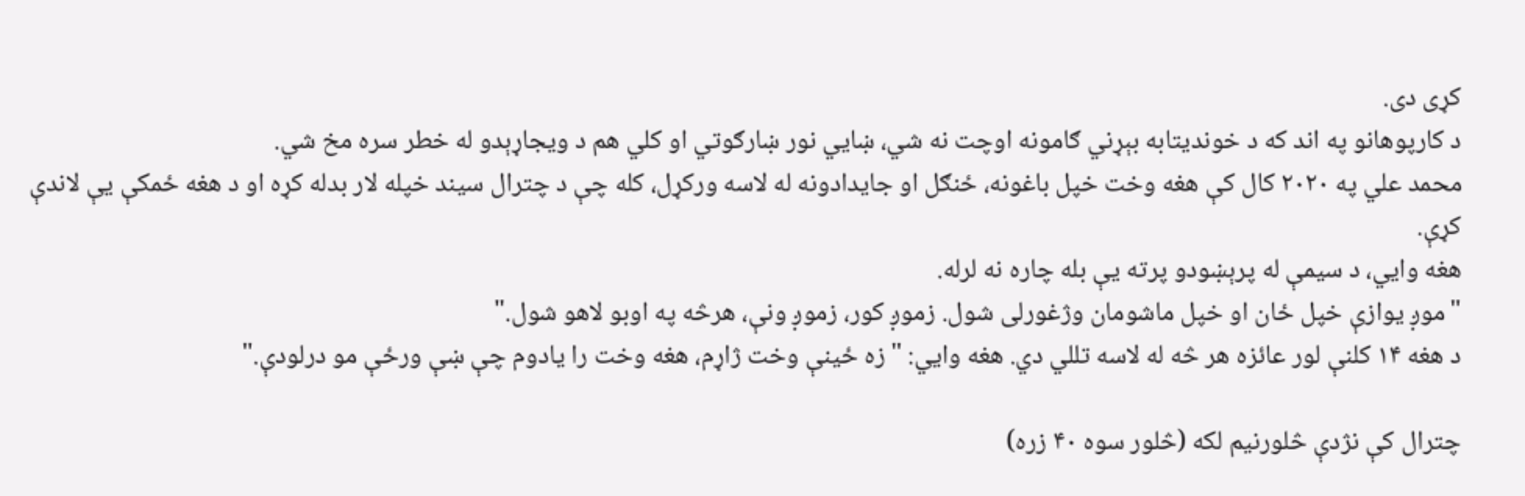کړی دی.
د کارپوهانو په اند که د خوندیتابه بېړني ګامونه اوچت نه شي، ښايي نور ښارګوتي او کلي هم د ویجاړېدو له خطر سره مخ شي.
محمد علي په ۲۰۲۰ کال کې هغه وخت خپل باغونه، ځنګل او جایدادونه له لاسه ورکړل، کله چې د چترال سیند خپله لار بدله کړه او د هغه ځمکې یې لاندې کړې.
هغه وايي، د سیمې له پرېښودو پرته یې بله چاره نه لرله.
"موږ یوازې خپل ځان او خپل ماشومان وژغورلی شول. زموږ کور، زموږ ونې، هرڅه په اوبو لاهو شول."
د هغه ۱۴ کلنې لور عائزه هر څه له لاسه تللي دي. هغه وايي: " زه ځینې وخت ژاړم، هغه وخت را یادوم چې ښې ورځې مو درلودې."

چترال کې نژدې څلورنیم لکه (څلور سوه ۴۰ زره)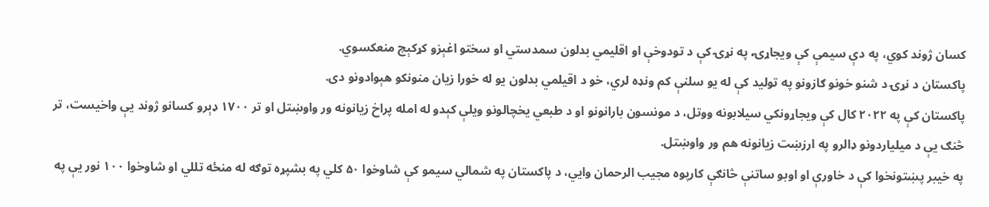کسان ژوند کوي، په دې سیمې کې ویجاړۍ، په نړۍ کې د تودوخې او اقلیمي بدلون سمدستي او سختو اغېزو کړکېچ منعکسوي.
پاکستان د نړۍ د شنو خونو ګازونو په تولید کې له یو سلنې کم ونډه لري، خو د اقیلمي بدلون یو له خورا زیان منونکو هېوادونو دی.
پاکستان کې په ۲۰۲۲ کال کې ویجاړونکي سیلابونه ووتل، د مونسون بارانونو او د طبعي یخچالونو ویلې کېدو له امله پراخ زیانونه ور واوښتل او تر ۱۷۰۰ ډېرو کسانو ژوند یې واخیست، تر څنګ یې د میلیاردونو ډالرو په ارزښت زیانونه هم ور واوښتل.
په خیبر پښتونخوا کې د خاورې او اوبو ساتنې څانګې کارپوه مجیب الرحمان وايي، د پاکستان په شمالي سیمو کې شاوخوا ۵۰ کلي په بشپړه توګه له منځه تللي او شاوخوا ۱۰۰ نور یې په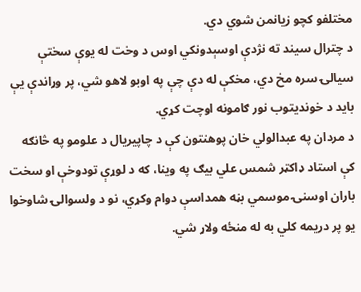مختلفو کچو زیانمن شوي دي.
د چترال سیند ته نژدې اوسېدونکي اوس د وخت له یوې سختې سیالۍ سره مخ دي، مخکې له دې چې په اوبو لاهو شي، پر وړاندې یې باید د خوندیتوب نور ګامونه اوچت کړي.
د مردان په عبدالولي خان پوهنتون کې د چاپيريال د علومو په څانګه کې استاد ډاکټر شمس علي بيګ په وینا، که د لوړې تودوخې او سخت باران اوسنۍ موسمي بڼه همداسې دوام وکړي، نو د ولسوالۍ شاوخوا يو پر دريمه کلي به له منځه ولاړ شي.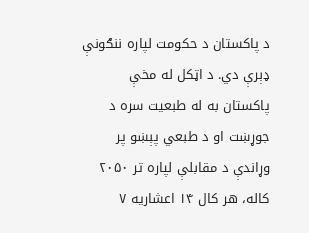د پاکستان د حکومت لپاره ننګونې ډېرې دي. د اټکل له مخې پاکستان به له طبعیت سره د جوړښت او د طبعي پېښو پر وړاندې د مقابلې لپاره تر ۲۰۵۰ کاله، هر کال ۱۴ اعشاریه ۷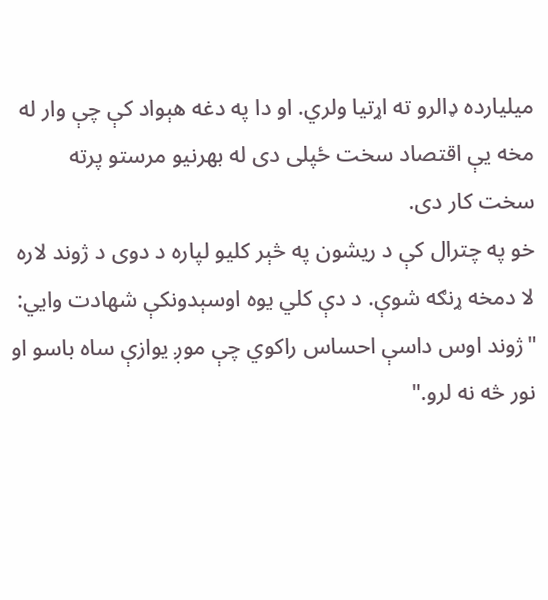میلیارده ډالرو ته اړتیا ولري. او دا په دغه هېواد کې چې وار له مخه یې اقتصاد سخت ځپلی دی له بهرنیو مرستو پرته سخت کار دی.
خو په چترال کې د ریشون په څېر کلیو لپاره د دوی د ژوند لاره لا دمخه ړنګه شوې. د دې کلي یوه اوسېدونکې شهادت وايي: "ژوند اوس داسې احساس راکوي چې موږ یوازې ساه باسو او نور څه نه لرو."